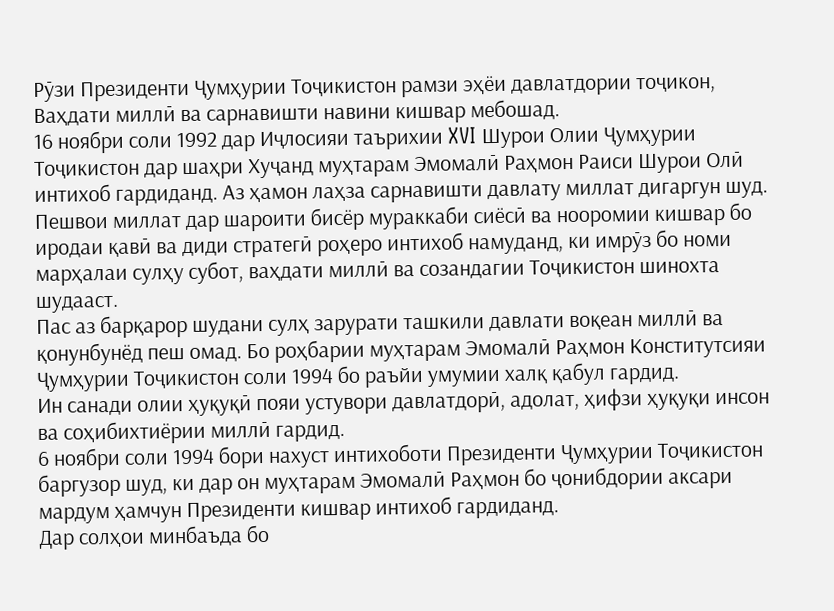Рӯзи Президенти Ҷумҳурии Тоҷикистон рамзи эҳёи давлатдории тоҷикон, Ваҳдати миллӣ ва сарнавишти навини кишвар мебошад.
16 ноябри соли 1992 дар Иҷлосияи таърихии XVI Шурои Олии Ҷумҳурии Тоҷикистон дар шаҳри Хуҷанд муҳтарам Эмомалӣ Раҳмон Раиси Шурои Олӣ интихоб гардиданд. Аз ҳамон лаҳза сарнавишти давлату миллат дигаргун шуд.
Пешвои миллат дар шароити бисёр мураккаби сиёсӣ ва нооромии кишвар бо иродаи қавӣ ва диди стратегӣ роҳеро интихоб намуданд, ки имрӯз бо номи марҳалаи сулҳу субот, ваҳдати миллӣ ва созандагии Тоҷикистон шинохта шудааст.
Пас аз барқарор шудани сулҳ зарурати ташкили давлати воқеан миллӣ ва қонунбунёд пеш омад. Бо роҳбарии муҳтарам Эмомалӣ Раҳмон Конститутсияи Ҷумҳурии Тоҷикистон соли 1994 бо раъйи умумии халқ қабул гардид.
Ин санади олии ҳуқуқӣ пояи устувори давлатдорӣ, адолат, ҳифзи ҳуқуқи инсон ва соҳибихтиёрии миллӣ гардид.
6 ноябри соли 1994 бори нахуст интихоботи Президенти Ҷумҳурии Тоҷикистон баргузор шуд, ки дар он муҳтарам Эмомалӣ Раҳмон бо ҷонибдории аксари мардум ҳамчун Президенти кишвар интихоб гардиданд.
Дар солҳои минбаъда бо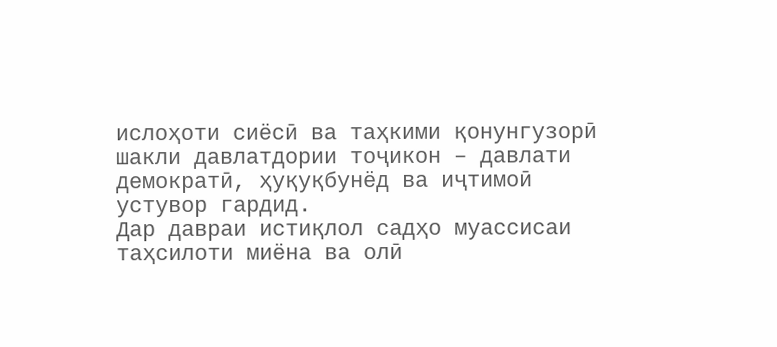ислоҳоти сиёсӣ ва таҳкими қонунгузорӣ шакли давлатдории тоҷикон – давлати демократӣ, ҳуқуқбунёд ва иҷтимоӣ устувор гардид.
Дар давраи истиқлол садҳо муассисаи таҳсилоти миёна ва олӣ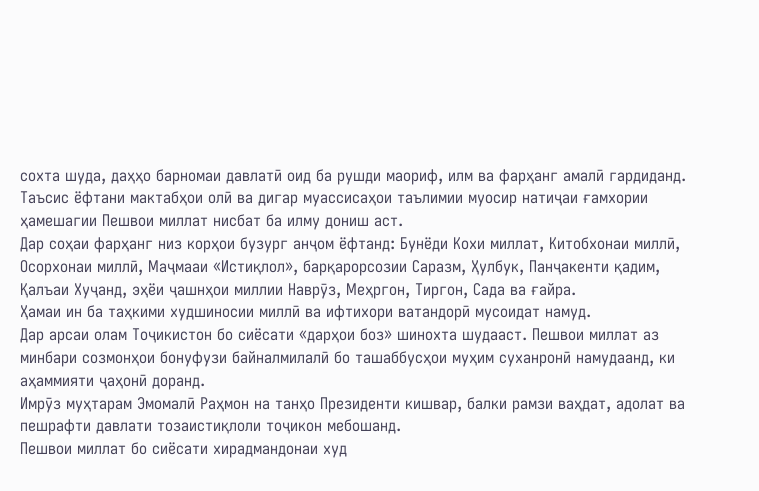сохта шуда, даҳҳо барномаи давлатӣ оид ба рушди маориф, илм ва фарҳанг амалӣ гардиданд.
Таъсис ёфтани мактабҳои олӣ ва дигар муассисаҳои таълимии муосир натиҷаи ғамхории ҳамешагии Пешвои миллат нисбат ба илму дониш аст.
Дар соҳаи фарҳанг низ корҳои бузург анҷом ёфтанд: Бунёди Кохи миллат, Китобхонаи миллӣ, Осорхонаи миллӣ, Маҷмааи «Истиқлол», барқарорсозии Саразм, Ҳулбук, Панҷакенти қадим, Қалъаи Хуҷанд, эҳёи ҷашнҳои миллии Наврӯз, Меҳргон, Тиргон, Сада ва ғайра.
Ҳамаи ин ба таҳкими худшиносии миллӣ ва ифтихори ватандорӣ мусоидат намуд.
Дар арсаи олам Тоҷикистон бо сиёсати «дарҳои боз» шинохта шудааст. Пешвои миллат аз минбари созмонҳои бонуфузи байналмилалӣ бо ташаббусҳои муҳим суханронӣ намудаанд, ки аҳаммияти ҷаҳонӣ доранд.
Имрӯз муҳтарам Эмомалӣ Раҳмон на танҳо Президенти кишвар, балки рамзи ваҳдат, адолат ва пешрафти давлати тозаистиқлоли тоҷикон мебошанд.
Пешвои миллат бо сиёсати хирадмандонаи худ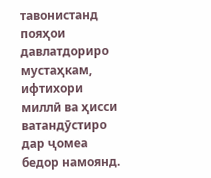тавонистанд пояҳои давлатдориро мустаҳкам, ифтихори миллӣ ва ҳисси ватандӯстиро дар ҷомеа бедор намоянд.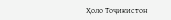Ҳоло Тоҷикистон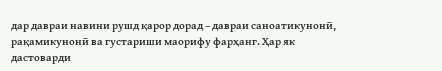дар давраи навини рушд қарор дорад – давраи саноатикунонӣ, рақамикунонӣ ва густариши маорифу фарҳанг. Ҳар як дастоварди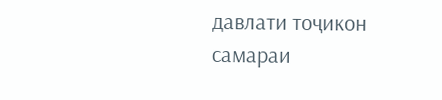давлати тоҷикон самараи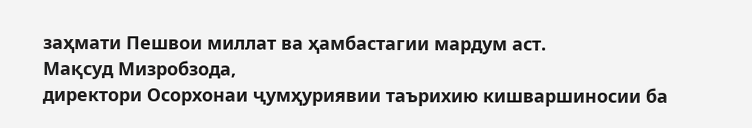заҳмати Пешвои миллат ва ҳамбастагии мардум аст.
Мақсуд Мизробзода,
директори Осорхонаи ҷумҳуриявии таърихию кишваршиносии ба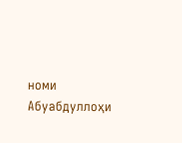номи Абуабдуллоҳи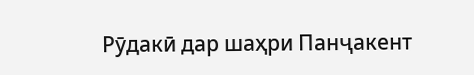Рӯдакӣ дар шаҳри Панҷакент